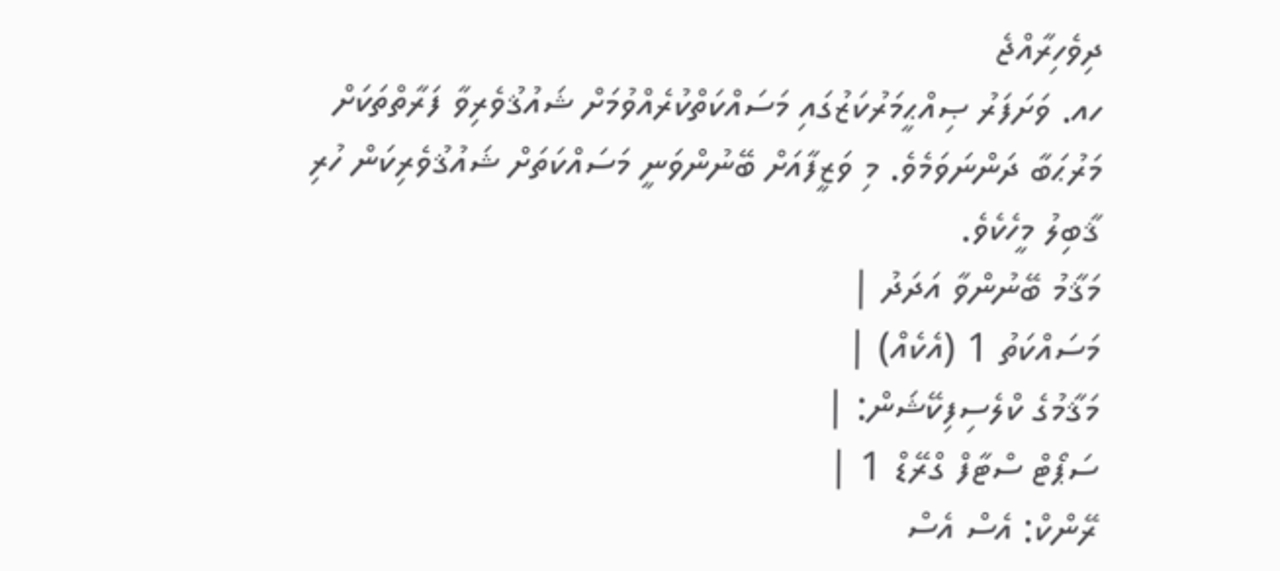ދިވެހިރާއްޖެ
ހއ. ވަށަފަރު ޞިއްޙީމަރުކަޒުގައި މަސައްކަތްކުރެއްވުމަށް ޝައުޤުވެރިވާ ފަރާތްތަކަށް މަރުޙަބާ ދަންނަވަމެވެ. މި ވަޒީފާއަށް ބޭނުންވަނީ މަސައްކަތަށް ޝައުޤުވެރިކަން ހުރި ޤާބިލު މީހެކެވެ.
މަޤާމު ބޭނުންވާ އަދަދު |
މަސައްކަތު 1 (އެކެއް) |
މަޤާމުގެ ކްލެސިފިކޭޝަން: |
ސަޕޯޓް ސްޓާފް ގްރޭޑް 1 |
ރޭންކް: އެސް އެސް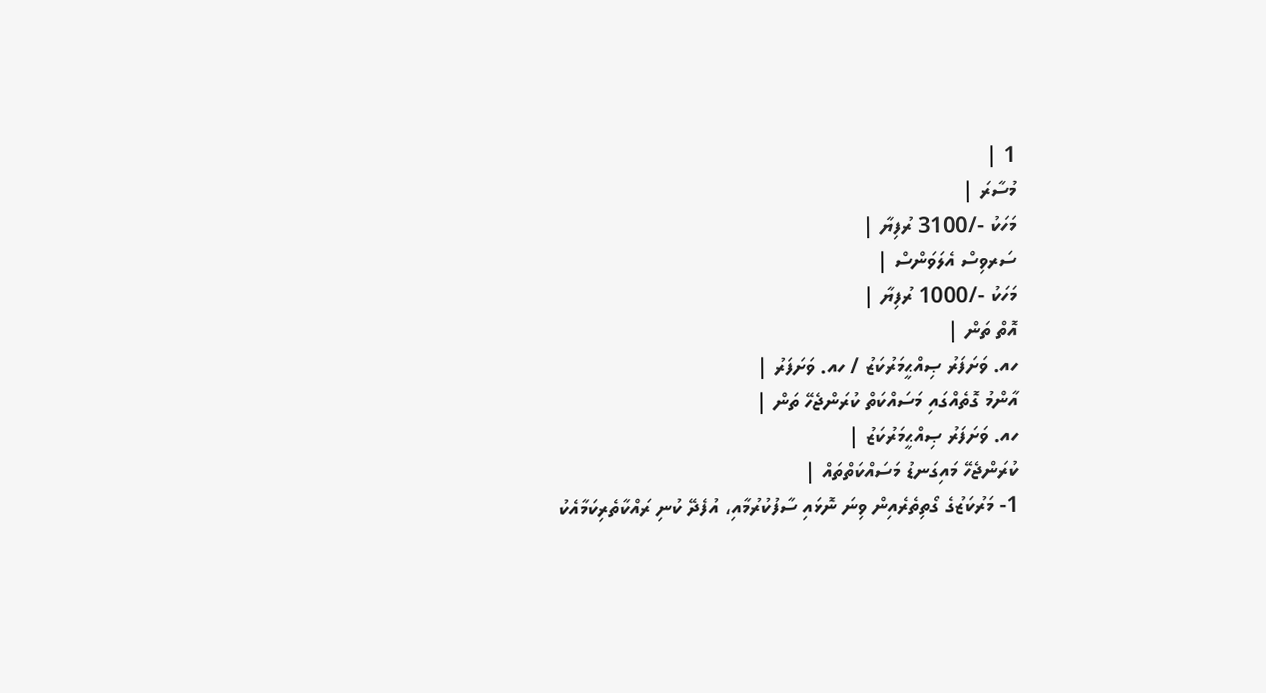1 |
މުސާރަ |
މަހަކު -/3100 ރުފިޔާ |
ސަރވިސް އެލަވަންސް |
މަހަކު -/1000 ރުފިޔާ |
އޮތް ތަން |
ހއ. ވަށަފަރު ޞިއްޙީމަރުކަޒު / ހއ. ވަށަފަރު |
އާންމު ގޮތެއްގައި މަސައްކަތް ކުރަންޖެހޭ ތަން |
ހއ. ވަށަފަރު ޞިއްޙީމަރުކަޒު |
ކުރަންޖެހޭ މައިގަނޑު މަސައްކަތްތައް |
1- މަރުކަޒުގެ ގޯތިތެރެއިން ވިނަ ނޮޅައި ސާފުކުރުމާއި، އުފެދޭ ކުނި ރައްކާތެރިކަމާއެކު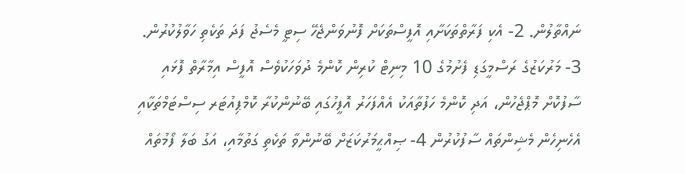ނައްތާލުން. 2- އެކި ފަރާތްތަކަށާއި އޮފީސްތަކަށް ފޮނުވަންޖެހޭ ސިޓީ މެސެޖު ފަދަ ތަކެތި ހަވާލުކުރުން. 3- މަރުކަޒުގެ ރަސްމީގަޑި ފެށުމުގެ 10 މިނިޓް ކުރިން ކޮންމެ ދުވަހަކުވެސް އޮފީސް އިމާރާތް ފޮޅައި ސާފުކޮށް މޮޕްޖެހުން، އަދި ކޮންމެ ހަފުތާއަކު އެއްފަހަރު އޮފީހުގައި ބޭނުންކުރާ ކޮމްޕިއުޓަރ ސިސްޓަމްތަކާއި އެހެނިހެން މެޝިންތައް ސާފުކުރުން 4- ޞިއްޙީމަރުކަޒަށް ބޭނުންވާ ތަކެތި ގަތުމާއި، އަގު ބަލާ ފޯމުތައް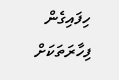ހިފައިގެން ފިހާރަތަކަށް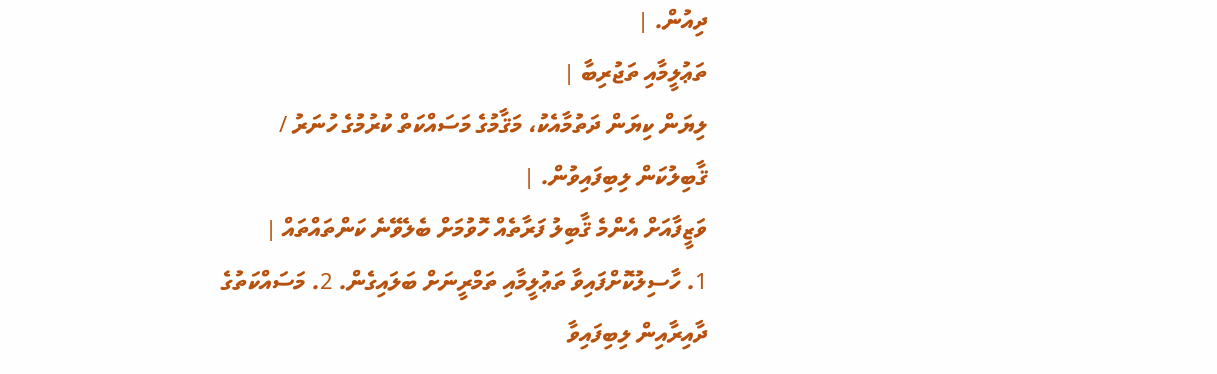ދިއުން. |
ތަޢުލީމާއި ތަޖުރިބާ |
ލިޔަން ކިޔަން ދަތުމާއެކު، މަޤާމުގެ މަސައްކަތް ކުރުމުގެ ހުނަރު / ޤާބިލުކަން ލިބިފައިވުން. |
ވަޒީފާއަށް އެންމެ ޤާބިލު ފަރާތެއް ހޮވުމަށް ބެލެވޭނެ ކަންތައްތައް |
1. ހާސިލުކޮށްފައިވާ ތަޢުލީމާއި ތަމްރީނަށް ބަލައިގެން. 2. މަސައްކަތުގެ ދާއިރާއިން ލިބިފައިވާ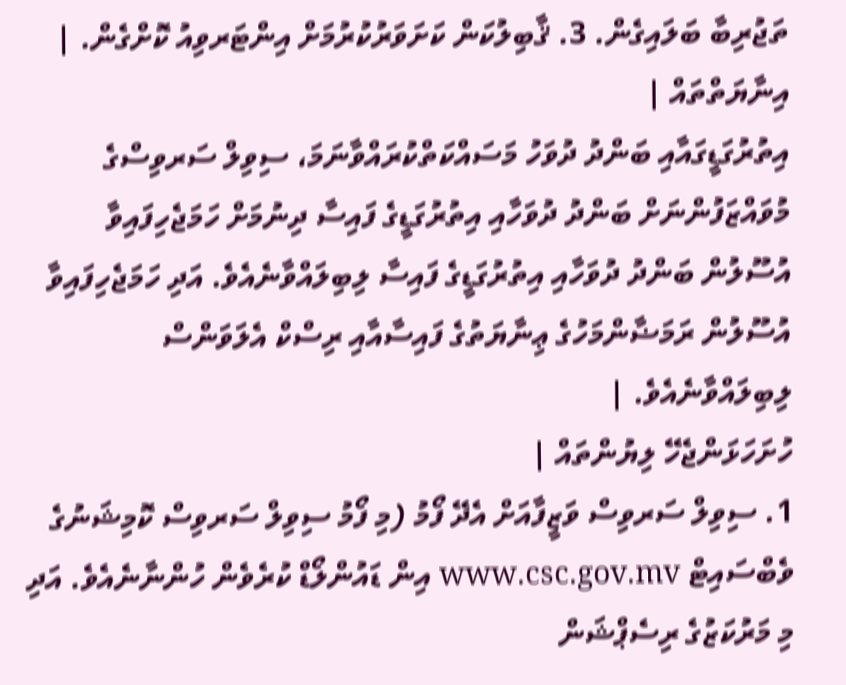ތަޖުރިބާ ބަލައިގެން. 3. ޤާބިލުކަން ކަށަވަރުކުރުމަށް އިންޓަރވިއު ކޮށްގެން. |
އިނާޔަތްތައް |
އިތުރުގަޑީގައާއި ބަންދު ދުވަހު މަސައްކަތްކުރައްވާނަމަ، ސިވިލް ސަރވިސްގެ މުވައްޒަފުންނަށް ބަންދު ދުވަހާއި އިތުރުގަޑީގެ ފައިސާ ދިނުމަށް ހަމަޖެހިފައިވާ އުސޫލުން ބަންދު ދުވަހާއި އިތުރުގަޑީގެ ފައިސާ ލިބިލައްވާނެއެވެ. އަދި ހަމަޖެހިފައިވާ އުސޫލުން ރަމަޟާންމަހުގެ ޢިނާޔަތުގެ ފައިސާއާއި ރިސްކް އެލަވަންސް ލިބިލައްވާނެއެވެ. |
ހުށަހަޅަންޖެހޭ ލިޔުންތައް |
1. ސިވިލް ސަރވިސް ވަޒީފާއަށް އެދޭ ފޯމު (މި ފޯމު ސިވިލް ސަރވިސް ކޮމިޝަނުގެ ވެބްސައިޓް www.csc.gov.mv އިން ޑައުންލޯޑް ކުރެވެން ހުންނާނެއެވެ. އަދި މި މަރުކަޒުގެ ރިސެޕްޝަން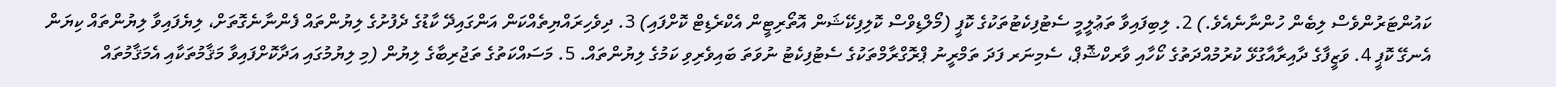ކައުންޓަރުންވެސް ލިބެން ހުންނާނެއެވެ.) 2. ލިބިފައިވާ ތަޢުލީމީ ސެޓުފިކެޓުތަކުގެ ކޮޕީ (މޯލްޑިވްސް ކޮލިފިކޭޝަން އޮތޯރިޓީން އެކްރެޑިޓް ކޮށްފައި) 3. ދިވެހިރައްޔިތެއްކަން އަންގައިދޭ ކާޑުގެ ދެފުށުގެ ލިޔުންތައް ފެންނާނެގޮތަށް، ލިޔެފައިވާ ލިޔުންތައް ކިޔަން އެނގޭ ކޮޕީ 4. ވަޒީފާގެ ދާއިރާއާގުޅޭ ކުރުމުއްދަތުގެ ކޯހާއި ވާރކްޝޮޕް، ސެމިނަރ ފަދަ ތަމްރީނު ޕްރޮގްރާމްތަކުގެ ސެޓުފިކެޓު ނުވަތަ ބައިވެރިވި ކަމުގެ ލިޔުންތައް. 5. މަސައްކަތުގެ ތަޖުރިބާގެ ލިޔުން (މި ލިޔުމުގައި އަދާކޮށްފައިވާ މަޤާމުތަކާއި އެމަޤާމުތައް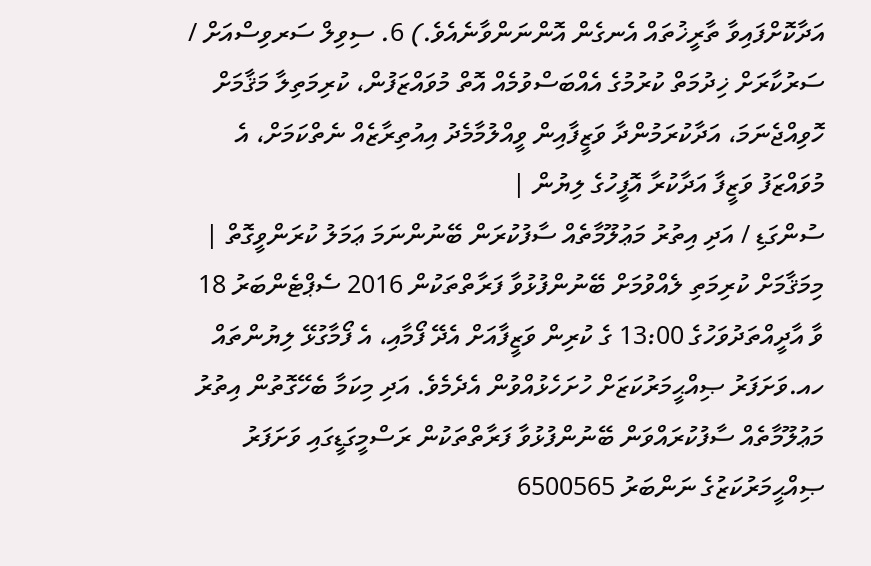އަދާކޮށްފައިވާ ތާރީޚުތައް އެނގެން އޮންނަންވާނެއެވެ.) 6. ސިވިލް ސަރވިސްއަށް / ސަރުކާރަށް ޚިދުމަތް ކުރުމުގެ އެއްބަސްވުމެއް އޮތް މުވައްޒަފުން، ކުރިމަތިލާ މަޤާމަށް ހޮވިއްޖެނަމަ، އަދާކުރަމުންދާ ވަޒީފާއިން ވީއްލުމާމެދު އިއުތިރާޒެއް ނެތްކަމަށް، އެ މުވައްޒަފު ވަޒީފާ އަދާކުރާ އޮފީހުގެ ލިޔުން |
ސުންގަޑި / އަދި އިތުރު މަޢުލޫމާތެއް ސާފުކުރަން ބޭނުންނަމަ ޢަމަލު ކުރަންވީގޮތް |
މިމަޤާމަށް ކުރިމަތި ލެއްވުމަށް ބޭނުންފުޅުވާ ފަރާތްތަކުން 2016 ސެޕްޓެންބަރު 18 ވާ އާދީއްތަދުވަހުގެ 13:00 ގެ ކުރިން ވަޒީފާއަށް އެދޭ ފޯމާއި، އެ ފޯމާގުޅޭ ލިޔުންތައް ހއ.ވަށަފަރު ޞިއްޙީމަރުކަޒަށް ހުށަހެޅުއްވުން އެދެމެވެ. އަދި މިކަމާ ބެހޭގޮތުން އިތުރު މަޢުލޫމާތެއް ސާފުކުރައްވަން ބޭނުންފުޅުވާ ފަރާތްތަކުން ރަސްމީގަޑީގައި ވަށަފަރު ޞިއްޙީމަރުކަޒުގެ ނަންބަރު 6500565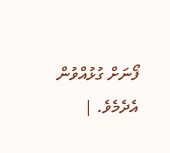ފޯނަށް ގުޅުއްވުން އެދެމެވެ. |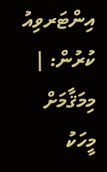އިންޓަރވިއު ކުރުން: |
މިމަޤާމަށް މީހަކު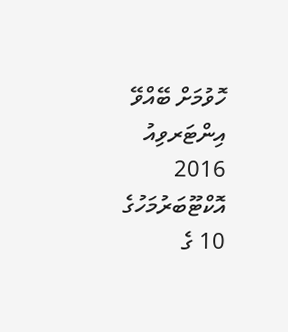ހޮވުމަށް ބޭއްވޭ އިންޓަރވިއު 2016 އޮކްޓޫބަރުމަހުގެ 10 ގެ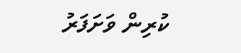ކުރިން ވަށަފަރު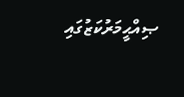ޞިއްޙީމަރުކަޒުގައި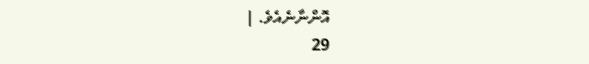އޮންނާނެއެވެ. |
29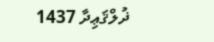ޛުލްޤަޢިދާ 1437